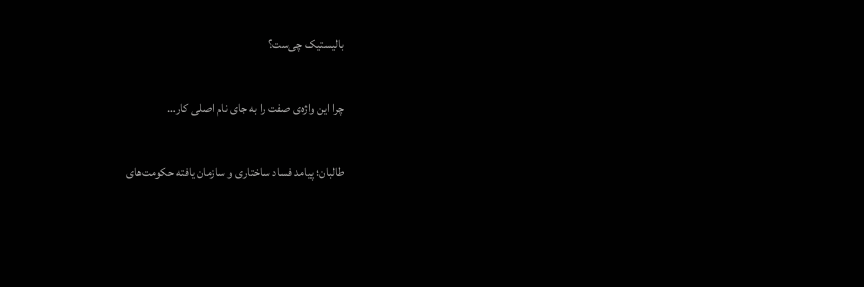بالیستیک چی‌ست؟

چرا این واژه‌ی صفت را به جای نام اصلی کار…

طالبان؛ پیامد فساد ساختاری و سازمان یافته حکومت‌های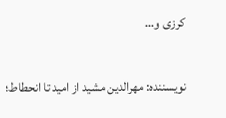کرزی و…

نویسننده: مهرالدین مشید از امید تا انحطاط؛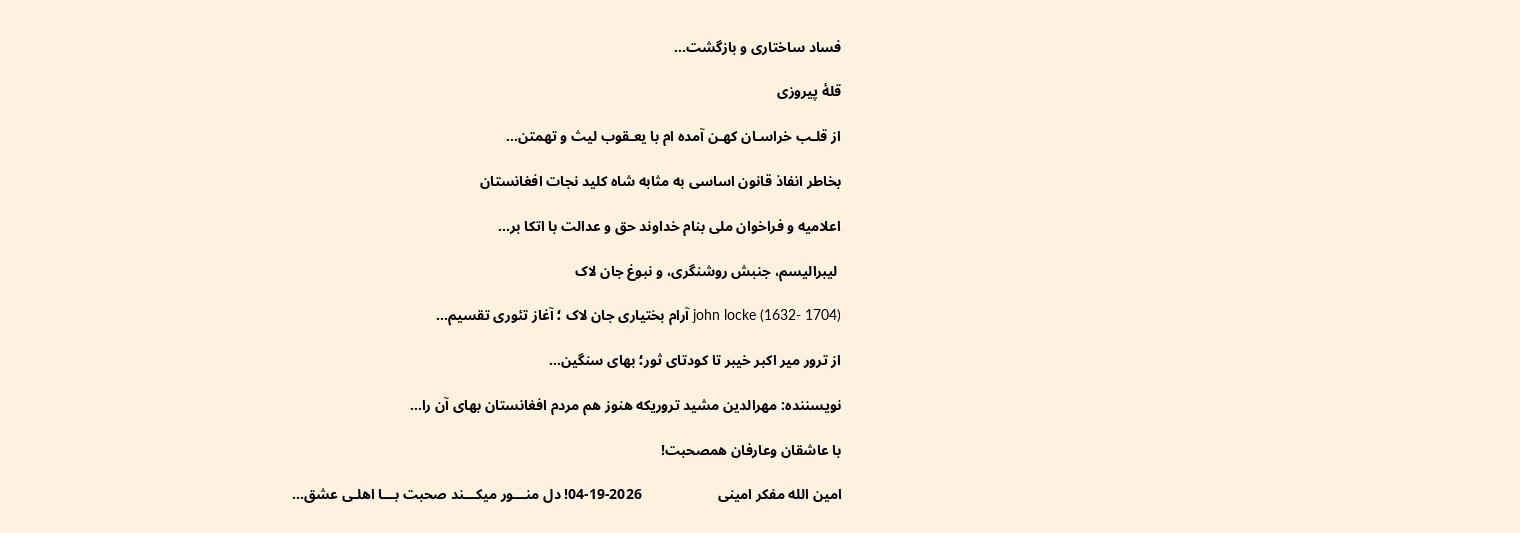فساد ساختاری و بازگشت…

قلۀ پیروزی

از قلـب خراسـان کهـن آمده ام با یعـقوب لیث و تهمتن…

بخاطر انفاذ قانون اساسی به مثابه شاه کلید نجات افغانستان

اعلامیه و فراخوان ملی بنام خداوند حق و عدالت با اتکا بر…

 لیبرالیسم، جنبش روشنگری، و نبوغ جان لاک

john locke (1632- 1704) آرام بختیاری جان لاک ؛ آغاز تئوری تقسیم…

از ترور میر اکبر خیبر تا کودتای ثور؛ بهای سنگین…

نویسننده: مهرالدین مشید تروریکه هنوز هم مردم افغانستان بهای آن را…

با عاشقان وعارفان همصحبت!

امین الله مفکر امینی                     2026-19-04! دل منـــور میکـــند صحبت بـــا اهلـی عشق…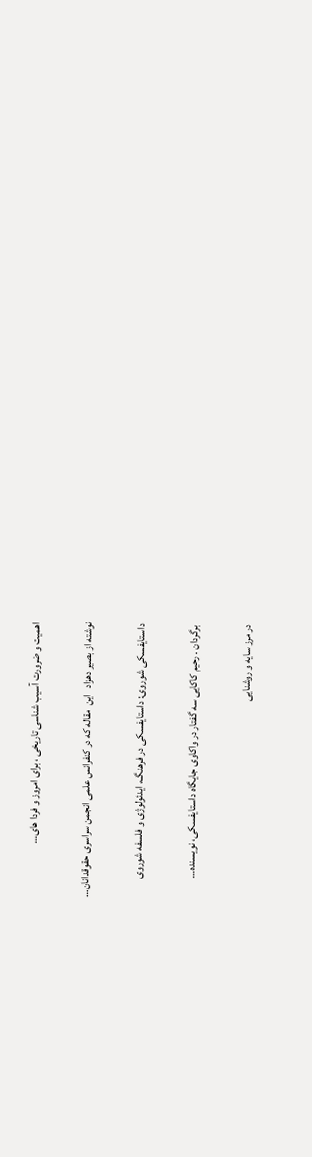اهمیت و ضرورت آسیب شناسی تاریخی ، برای امروز و فردا های…

نوشته از بصیر دهزاد   این  مقاله که در کنفرانس علمی انجمن سراسری حقوقدانان…

داستایفسکی شوروی: داستایفسکی در فرهنگ، ایدئولوژی و فلسفه شوروی

 برگردان . رحیم کاکایی سه گفتار در واکاوی جایگاه داستایفسکی، نویسنده…

در مرز سایه و روشنایی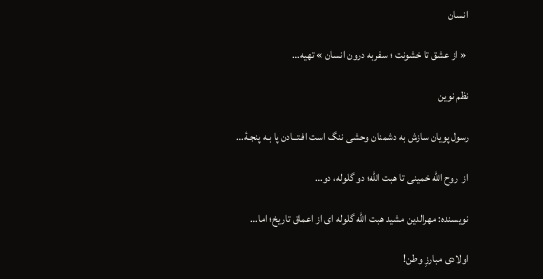انسان

 « از عشق تا خشونت ؛ سفربه درون انسان » تهیه…

نظم نوین

رسول پویان سازش به دشمنان وحشی ننگ است افـتــادن پا بـه پنجـۀ…

از  روح الله خمینی تا هبت الله؛ دو گلوله، دو…

نویسنده: مهرالدین مشید هبت الله گلوله ای از اعماق تاریخ؛ اما…

اولادی مبارزِ وطن!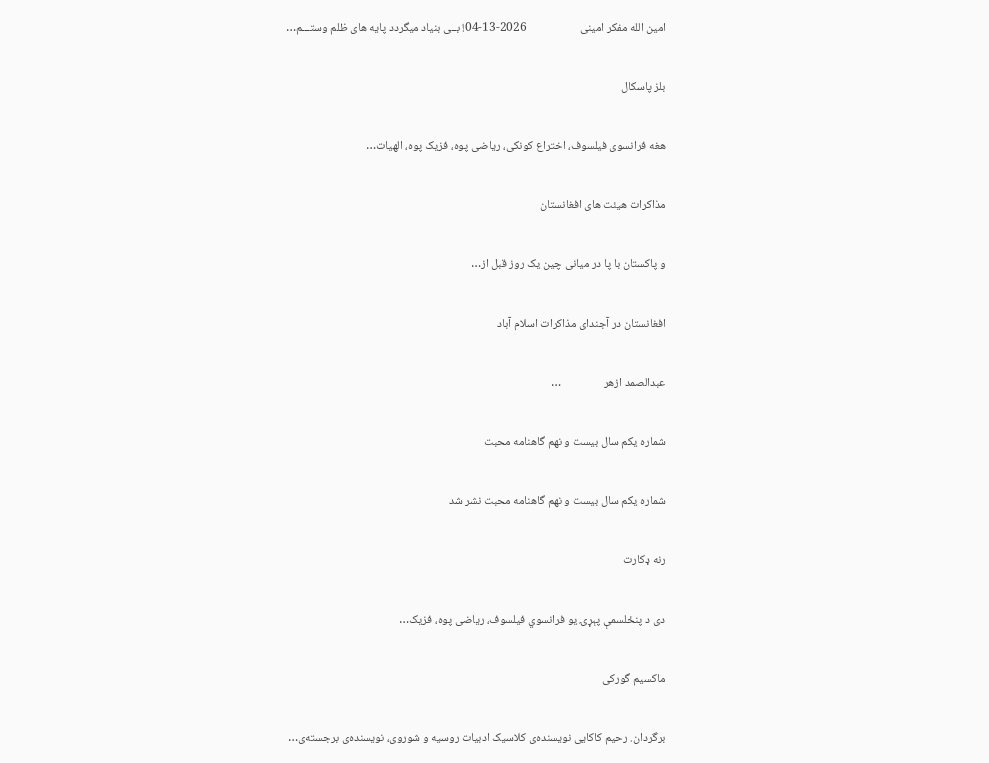امین الله مفکر امینی                    2026-13-04! بــی بنیاد میگردد پایه های ظلم وستـــم…

بلز پاسکال

هغه فرانسوی فیلسوف، اختراع کونکی، ریاضی پوه، فزیک پوه، الهیات…

مذاکرات هیئت های افغانستان

و پاکستان با پا در میانی چین یک روز قبل از…

افغانستان در آجندای مذاکرات اسلام آباد

عبدالصمد ازهر                …

شماره یکم سال بیست و نهم گاهنامه محبت

شماره یکم سال بیست و نهم گاهنامه محبت نشر شد

رنه ډکارت

دی د پنځلسمې پېړۍ یو فرانسوي فیلسوف، ریاضی پوه، فزیک…

ماکسیم گورکی

برگردان. رحیم کاکایی نویسنده‌ی کلاسیک ادبیات روسیه و شوروی، نویسنده‌ی برجسته‌ی…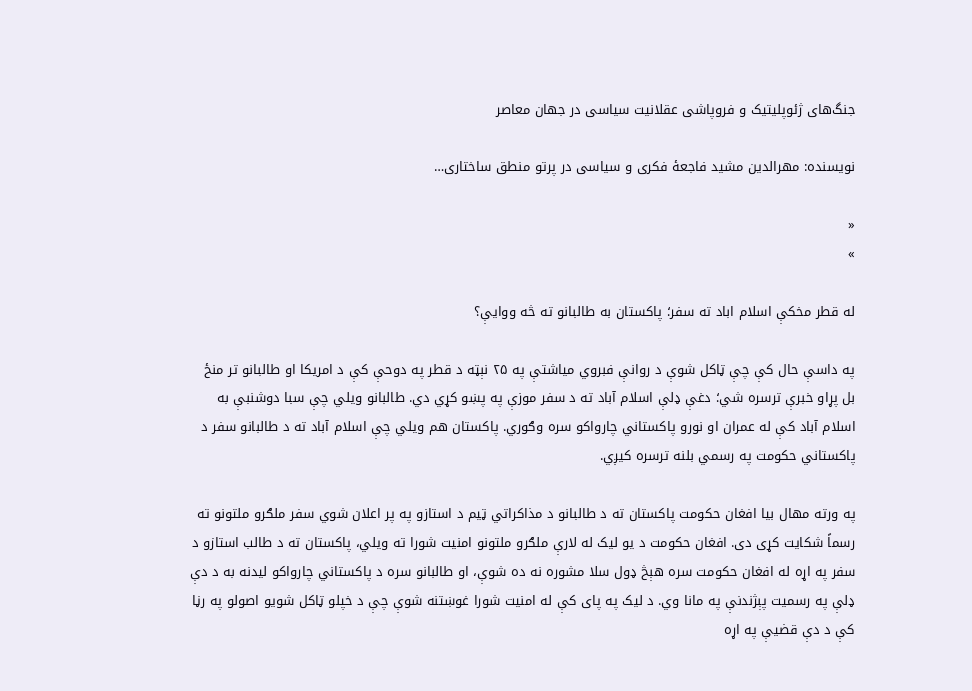جنگ‌های ژئوپلیتیک و فروپاشی عقلانیت سیاسی در جهان معاصر

نویسنده: مهرالدین مشید فاجعهٔ فکری و سیاسی در پرتو منطق ساختاری…

«
»

له قطر مخکې اسلام اباد ته سفر؛ پاکستان به طالبانو ته څه ووايې؟

په داسې حال کې چې ټاکل شوې د روانې فبروي مياشتې په ۲۵ نېټه د قطر په دوحې کې د امريکا او طالبانو تر منځ بل پړاو خبرې ترسره شي؛ دغې ډلې اسلام آباد ته د سفر موزې په پښو کړي دي. طالبانو ويلي چې سبا دوشنبې به اسلام آباد کې له عمران او نورو پاکستاني چارواکو سره وګوري. پاکستان هم ویلي چې اسلام آباد ته د طالبانو سفر د پاکستاني حکومت په رسمي بلنه ترسره کیږي.

په ورته مهال بيا افغان حکومت پاکستان ته د طالبانو د مذاکراتي ټیم د استازو په پر اعلان شوي‌ سفر ملګرو ملتونو ته رسماً شکایت کړی دی. افغان حکومت د يو ليک له لارې ملګرو ملتونو امنيت شورا ته ويلي، پاکستان ته د طالب استازو د سفر په اړه له افغان حکومت سره هېڅ ډول سلا مشوره نه ده شوې، او طالبانو سره د پاکستاني‌ چارواکو لیدنه به د دې ډلې په رسمیت پېژندنې په مانا وي. د لیک په پای کې له امنیت شورا غوښتنه شوې چې د خپلو ټاکل شویو اصولو په رڼا کې د دې قضیې په اړه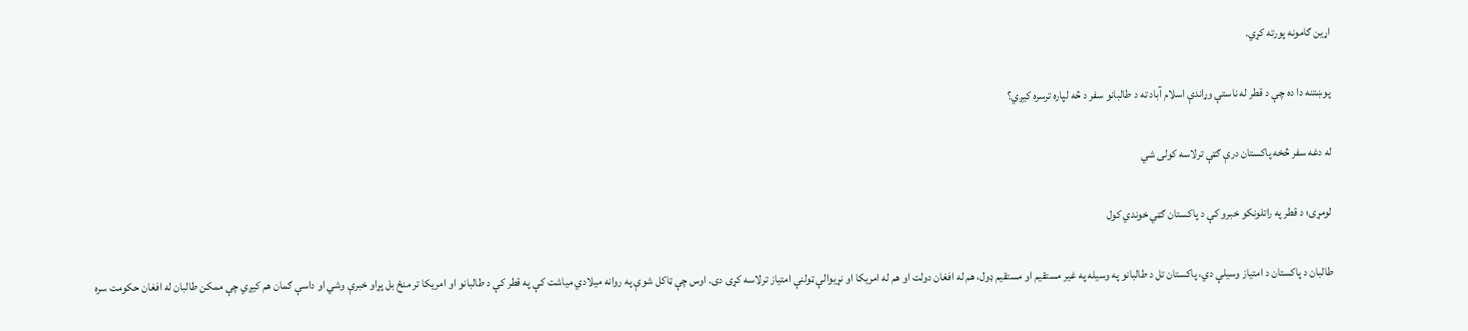اړین ګامونه پورته کړي.

پوښتنه دا ده چې د قطر له ناستې وړاندې اسلام آباد ته د طالبانو سفر د څه لپاره ترسره کيږي؟

له دغه سفر څخه پاکستان درې ګټې ترلاسه کولی شي

لومړی؛ د قطر په راتلونکو خبرو کې د پاکستان ګټي خوندي کول

طالبان د پاکستان د امتياز وسيلې دي، پاکستان تل د طالبانو په وسيله په غير مستقیم او مستقيم ډول، هم له افغان دولت او هم له امريکا او نړيوالې ټولنې امتياز ترلاسه کړی دی. اوس چې ټاکل شوې په روانه ميلادي مياشت کې په قطر کې د طالبانو او امريکا تر منځ بل پړاو خبرې وشي او داسې ګمان هم کيږي چې ممکن طالبان له افغان حکومت سره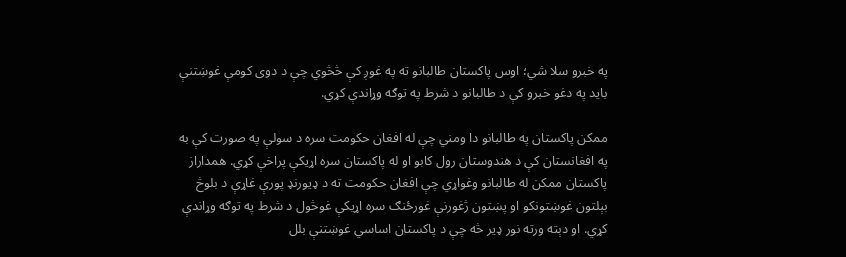په خبرو سلا شي؛ اوس پاکستان طالبانو ته په غوږ کې څڅوي چې د دوی کومې غوښتنې بايد په دغو خبرو کې د طالبانو د شرط په توګه وړاندې کړي.

ممکن پاکستان په طالبانو دا ومني چې له افغان حکومت سره د سولې په صورت کې به په افغانستان کې د هندوستان رول کابو او له پاکستان سره اړيکې پراخې کړي. همداراز پاکستان ممکن له طالبانو وغواړي چې افغان حکومت ته د ډيورنډ پورې غاړې د بلوڅ بېلتون غوښتونکو او پښتون ژغورنې غورځنګ سره اړيکې غوڅول د شرط په توګه وړاندې کړي. او دېته ورته نور ډير څه چې د پاکستان اساسي غوښتنې بلل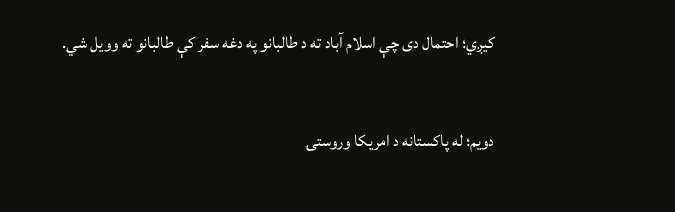کيږي؛ احتمال دی چې اسلام آباد ته د طالبانو په دغه سفر کې طالبانو ته وويل شي.

دويم؛ له پاکستانه د امریکا وروستۍ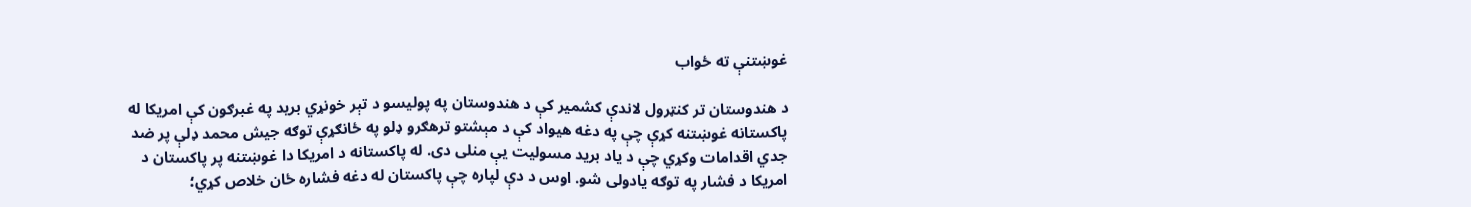غوښتنې ته ځواب

د هندوستان تر کنټرول لاندې کشمير کې د هندوستان په پوليسو د تېر خونړي بريد په غبرګون کې امريکا له پاکستانه غوښتنه کړې چې په دغه هيواد کې د مېشتو ترهګرو ډلو په ځانګړې توګه جيش محمد ډلې پر ضد جدي اقدامات وکړي چې د ياد بريد مسوليت يې منلی دی. له پاکستانه د امريکا دا غوښتنه پر پاکستان د امريکا د فشار په توګه يادولی شو. اوس د دې لپاره چې پاکستان له دغه فشاره ځان خلاص کړي؛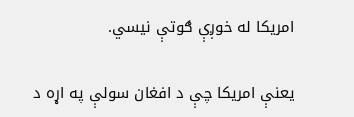امريکا له خوږې ګوتې نيسي.

یعنې امريکا چې د افغان سولې په اړه د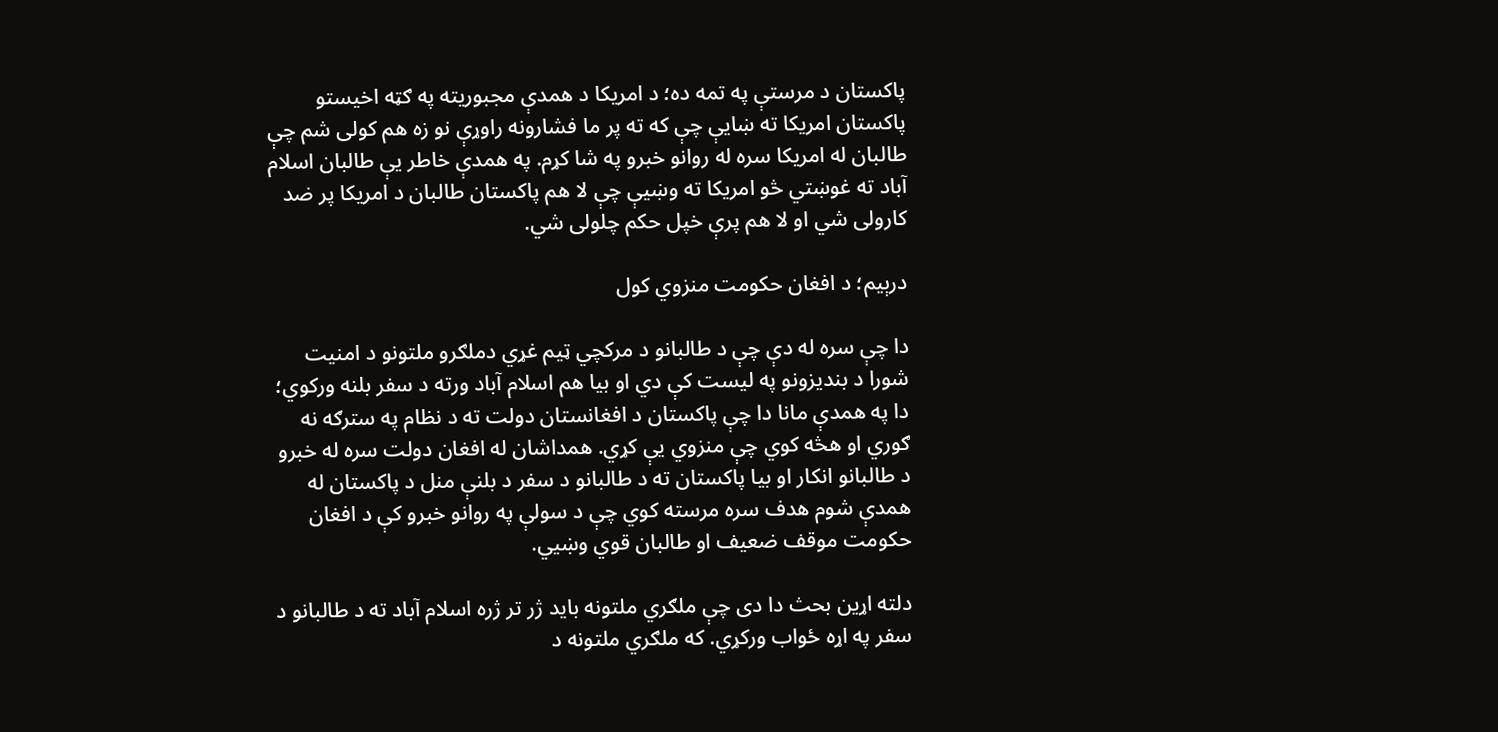پاکستان د مرستې په تمه ده؛ د امريکا د همدې مجبوريته په ګټه اخيستو پاکستان امريکا ته ښايې چې که ته پر ما فشارونه راوړې نو زه هم کولی شم چې طالبان له امريکا سره له روانو خبرو په شا کړم. په همدې خاطر يې طالبان اسلام آباد ته غوښتي څو امريکا ته وښيې چې لا هم پاکستان طالبان د امريکا پر ضد کارولی شي او لا هم پرې خپل حکم چلولی شي.

درېيم؛ د افغان حکومت منزوي کول

دا چې سره له دې چې د طالبانو د مرکچي ټيم غړي دملګرو ملتونو د امنيت شورا د بنديزونو په لیست کې دي او بیا هم اسلام آباد ورته د سفر بلنه ورکوي؛ دا په همدې مانا دا چې پاکستان د افغانستان دولت ته د نظام په سترګه نه ګوري او هڅه کوي چې منزوي يې کړي. همداشان له افغان دولت سره له خبرو د طالبانو انکار او بيا پاکستان ته د طالبانو د سفر د بلنې منل د پاکستان له همدې شوم هدف سره مرسته کوي چې د سولې په روانو خبرو کې د افغان حکومت موقف ضعيف او طالبان قوي وښيي.

دلته اړین بحث دا دی چې ملګري ملتونه بايد ژر تر ژره اسلام آباد ته د طالبانو د سفر په اړه ځواب ورکړي. که ملګري ملتونه د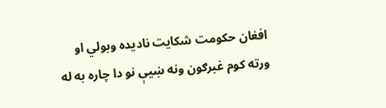افغان حکومت شکايت ناديده وبولي او ورته کوم غبرګون ونه ښيې نو دا چاره به له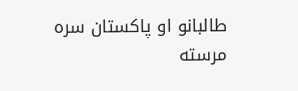طالبانو او پاکستان سره مرسته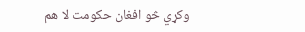وکړي څو افغان حکومت لا هم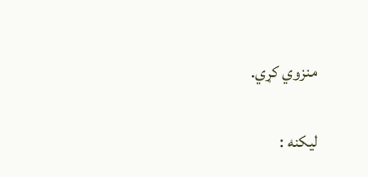منزوي کړي.

لیکنه :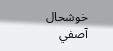خوشحال آصفي